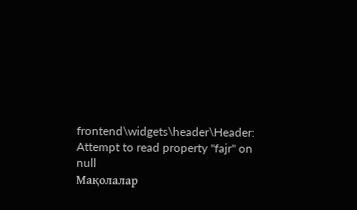frontend\widgets\header\Header: Attempt to read property "fajr" on null
Мақолалар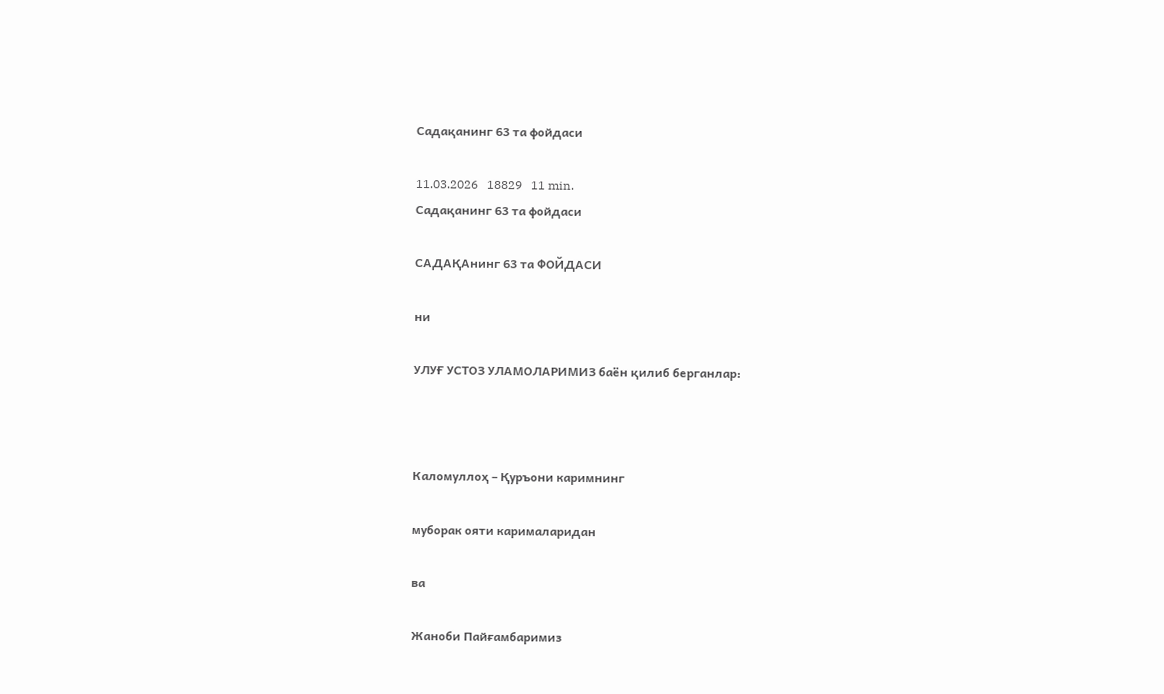Садақанинг 63 та фойдаси

11.03.2026   18829   11 min.
Садақанинг 63 та фойдаси

САДАҚАнинг 63 та ФОЙДАСИ

ни

УЛУҒ УСТОЗ УЛАМОЛАРИМИЗ баён қилиб берганлар:



Каломуллоҳ – Қуръони каримнинг

муборак ояти карималаридан

ва

Жаноби Пайғамбаримиз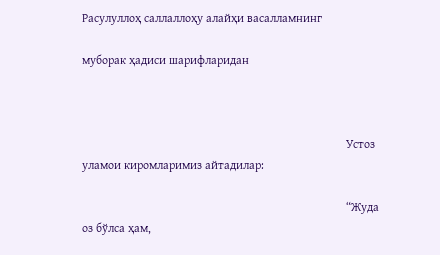Расулуллоҳ саллаллоҳу алайҳи васалламнинг

муборак ҳадиси шарифларидан



                                                                                        Устоз уламои киромларимиз айтадилар:

                                                                                        “Жуда оз бўлса ҳам,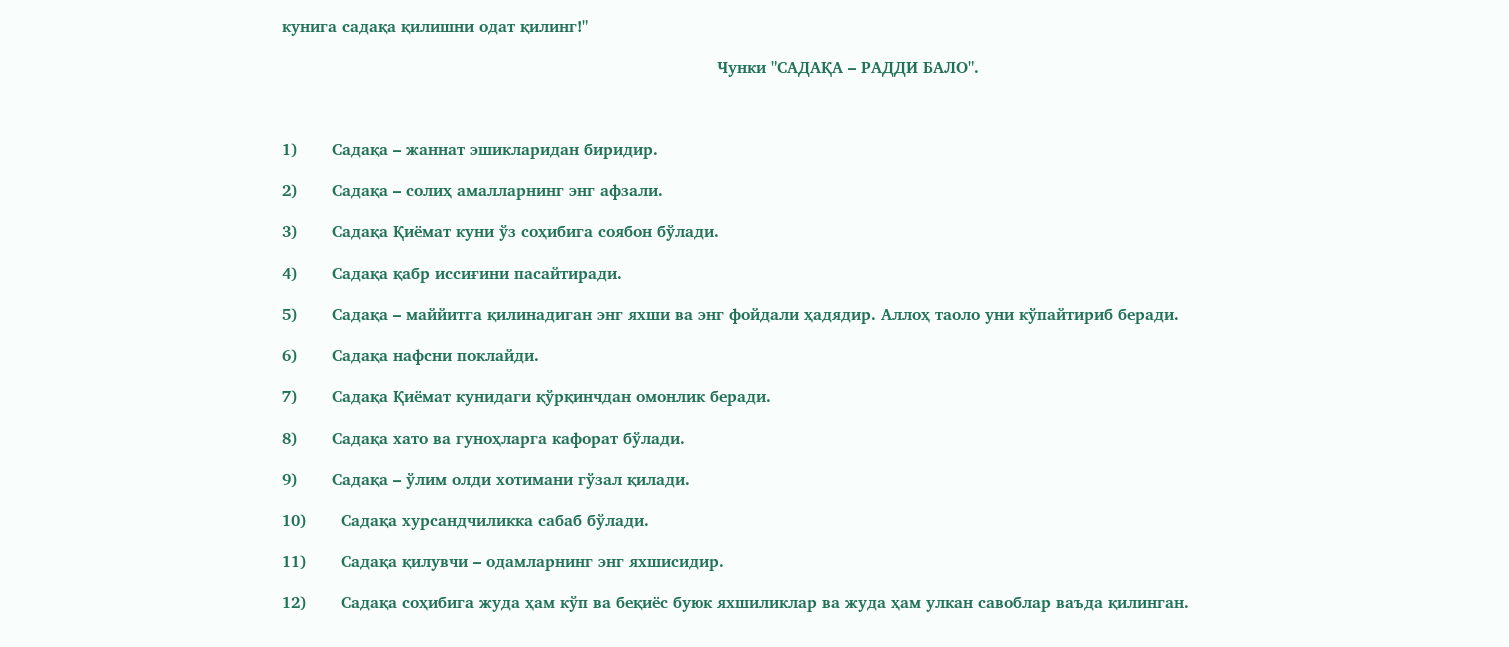кунига садақа қилишни одат қилинг!"

                                                                                       Чунки "САДАҚА – РАДДИ БАЛО".



1)       Садақа – жаннат эшикларидан биридир.

2)       Садақа – солиҳ амалларнинг энг афзали.

3)       Садақа Қиёмат куни ўз соҳибига соябон бўлади.

4)       Садақа қабр иссиғини пасайтиради.

5)       Садақа – маййитга қилинадиган энг яхши ва энг фойдали ҳадядир. Аллоҳ таоло уни кўпайтириб беради.

6)       Садақа нафсни поклайди.

7)       Садақа Қиёмат кунидаги қўрқинчдан омонлик беради.

8)       Садақа хато ва гуноҳларга кафорат бўлади.

9)       Садақа – ўлим олди хотимани гўзал қилади.

10)       Садақа хурсандчиликка сабаб бўлади.

11)       Садақа қилувчи – одамларнинг энг яхшисидир.

12)       Садақа соҳибига жуда ҳам кўп ва беқиёс буюк яхшиликлар ва жуда ҳам улкан савоблар ваъда қилинган.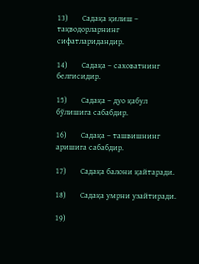13)       Садақа қилиш – тақводорларнинг сифатларидандир.

14)       Садақа – саховатнинг белгисидир.

15)       Садақа – дуо қабул бўлишига сабабдир.

16)       Садақа – ташвишнинг аришига сабабдир.

17)       Садақа балони қайтаради.

18)       Садақа умрни узайтиради.

19)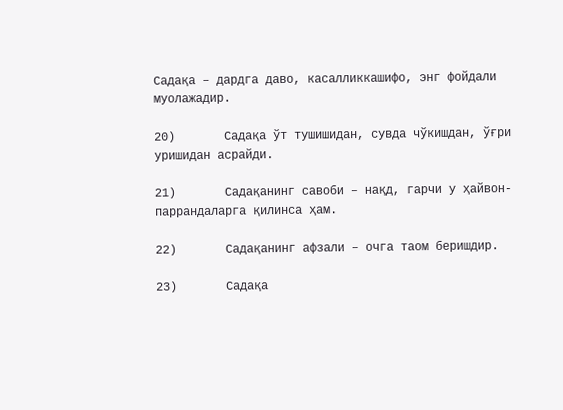Садақа – дардга даво, касалликкашифо, энг фойдали муолажадир.

20)       Садақа ўт тушишидан, сувда чўкишдан, ўғри уришидан асрайди.

21)       Садақанинг савоби – нақд, гарчи у ҳайвон-паррандаларга қилинса ҳам.

22)       Садақанинг афзали – очга таом беришдир.

23)       Садақа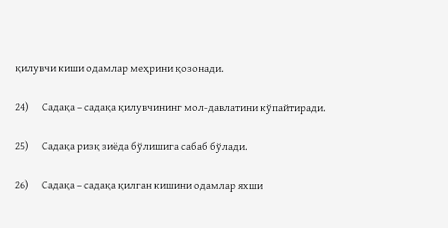қилувчи киши одамлар меҳрини қозонади.

24)       Садақа – садақа қилувчининг мол-давлатини кўпайтиради.

25)       Садақа ризқ зиёда бўлишига сабаб бўлади.

26)       Садақа – садақа қилган кишини одамлар яхши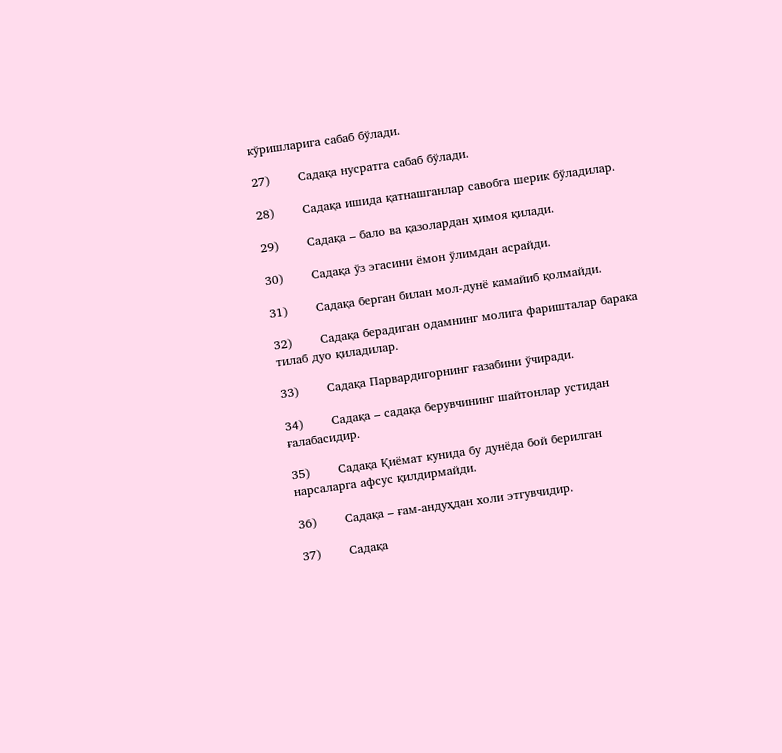кўришларига сабаб бўлади.

27)       Садақа нусратга сабаб бўлади.

28)       Садақа ишида қатнашганлар савобга шерик бўладилар.

29)       Садақа – бало ва қазолардан ҳимоя қилади.

30)       Садақа ўз эгасини ёмон ўлимдан асрайди.

31)       Садақа берган билан мол-дунё камайиб қолмайди.

32)       Садақа берадиган одамнинг молига фаришталар барака тилаб дуо қиладилар.

33)       Садақа Парвардигорнинг ғазабини ўчиради.

34)       Садақа – садақа берувчининг шайтонлар устидан ғалабасидир.

35)       Садақа Қиёмат кунида бу дунёда бой берилган нарсаларга афсус қилдирмайди.

36)       Садақа – ғам-андуҳдан холи этгувчидир.

37)       Садақа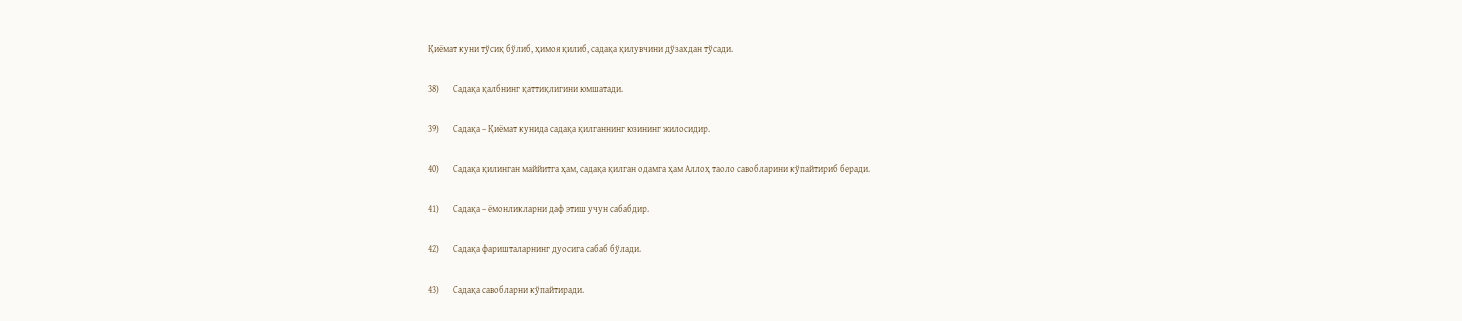Қиёмат куни тўсиқ бўлиб, ҳимоя қилиб, садақа қилувчини дўзахдан тўсади.

38)       Садақа қалбнинг қаттиқлигини юмшатади.

39)       Садақа – Қиёмат кунида садақа қилганнинг юзининг жилосидир.

40)       Садақа қилинган маййитга ҳам, садақа қилган одамга ҳам Аллоҳ таоло савобларини кўпайтириб беради.

41)       Садақа – ёмонликларни даф этиш учун сабабдир.

42)       Садақа фаришталарнинг дуосига сабаб бўлади.

43)       Садақа савобларни кўпайтиради.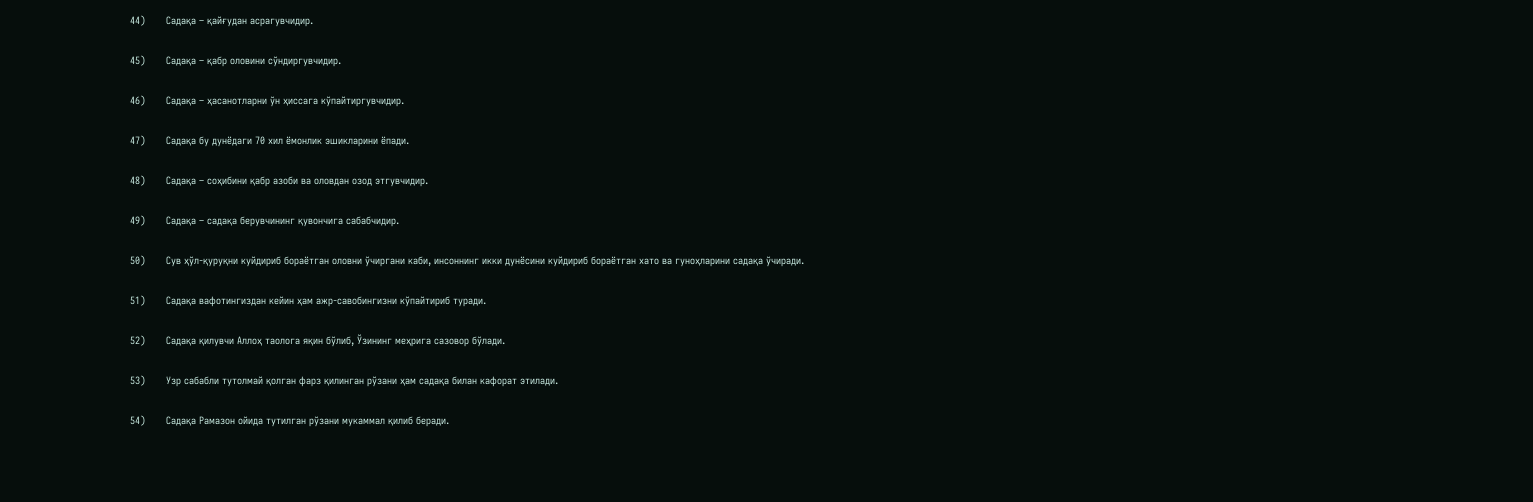44)       Садақа – қайғудан асрагувчидир.

45)       Садақа – қабр оловини сўндиргувчидир.

46)       Садақа – ҳасанотларни ўн ҳиссага кўпайтиргувчидир.

47)       Садақа бу дунёдаги 70 хил ёмонлик эшикларини ёпади.

48)       Садақа – соҳибини қабр азоби ва оловдан озод этгувчидир.

49)       Садақа – садақа берувчининг қувончига сабабчидир.

50)       Сув ҳўл-қуруқни куйдириб бораётган оловни ўчиргани каби, инсоннинг икки дунёсини куйдириб бораётган хато ва гуноҳларини садақа ўчиради.

51)       Садақа вафотингиздан кейин ҳам ажр-савобингизни кўпайтириб туради.

52)       Садақа қилувчи Аллоҳ таолога яқин бўлиб, Ўзининг меҳрига сазовор бўлади.

53)       Узр сабабли тутолмай қолган фарз қилинган рўзани ҳам садақа билан кафорат этилади.

54)       Садақа Рамазон ойида тутилган рўзани мукаммал қилиб беради.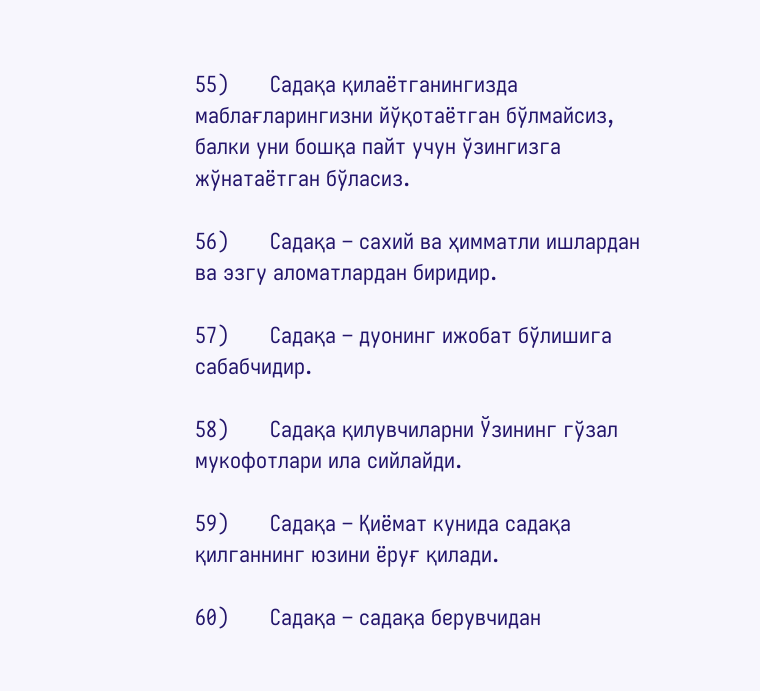55)       Садақа қилаётганингизда маблағларингизни йўқотаётган бўлмайсиз, балки уни бошқа пайт учун ўзингизга жўнатаётган бўласиз.

56)       Садақа – сахий ва ҳимматли ишлардан ва эзгу аломатлардан биридир.

57)       Садақа – дуонинг ижобат бўлишига сабабчидир.

58)       Садақа қилувчиларни Ўзининг гўзал мукофотлари ила сийлайди.

59)       Садақа – Қиёмат кунида садақа қилганнинг юзини ёруғ қилади.

60)       Садақа – садақа берувчидан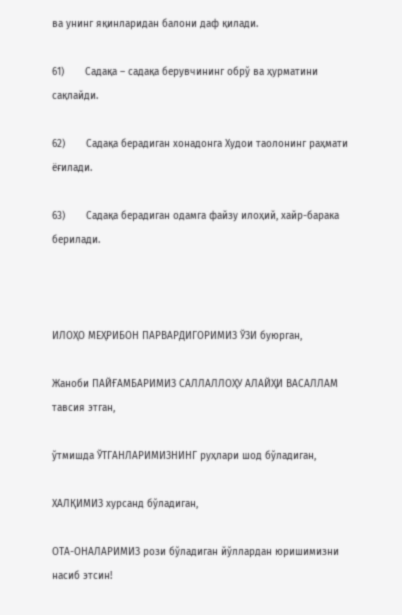ва унинг яқинларидан балони даф қилади.

61)       Садақа – садақа берувчининг обрў ва ҳурматини сақлайди.

62)       Садақа берадиган хонадонга Худои таолонинг раҳмати ёғилади.

63)       Садақа берадиган одамга файзу илоҳий, хайр-барака берилади.



ИЛОҲО МЕҲРИБОН ПАРВАРДИГОРИМИЗ ЎЗИ буюрган,

Жаноби ПАЙҒАМБАРИМИЗ САЛЛАЛЛОҲУ АЛАЙҲИ ВАСАЛЛАМ тавсия этган,

ўтмишда ЎТГАНЛАРИМИЗНИНГ руҳлари шод бўладиган,

ХАЛҚИМИЗ хурсанд бўладиган,

ОТА-ОНАЛАРИМИЗ рози бўладиган йўллардан юришимизни насиб этсин!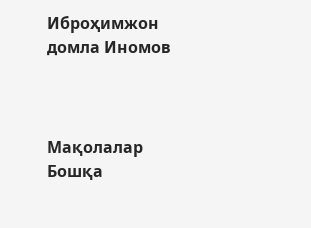Иброҳимжон домла Иномов



Мақолалар
Бошқа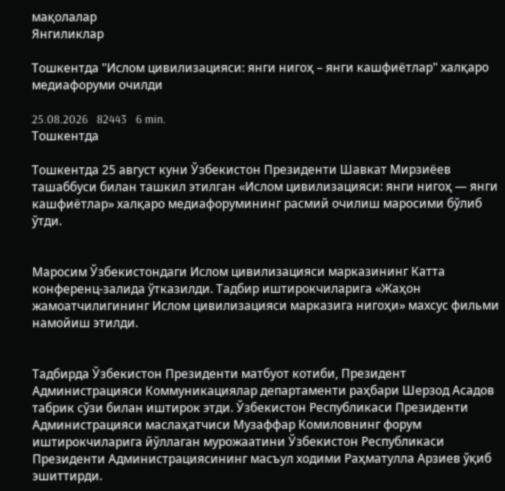мақолалар
Янгиликлар

Тошкентда "Ислом цивилизацияси: янги нигоҳ – янги кашфиётлар" халқаро медиафоруми очилди

25.08.2026   82443   6 min.
Тошкентда

Тошкентда 25 август куни Ўзбекистон Президенти Шавкат Мирзиёев ташаббуси билан ташкил этилган «Ислом цивилизацияси: янги нигоҳ — янги кашфиётлар» халқаро медиафорумининг расмий очилиш маросими бўлиб ўтди.


Маросим Ўзбекистондаги Ислом цивилизацияси марказининг Катта конференц-залида ўтказилди. Тадбир иштирокчиларига «Жаҳон жамоатчилигининг Ислом цивилизацияси марказига нигоҳи» махсус фильми намойиш этилди.


Тадбирда Ўзбекистон Президенти матбуот котиби, Президент Администрацияси Коммуникациялар департаменти раҳбари Шерзод Асадов табрик сўзи билан иштирок этди. Ўзбекистон Республикаси Президенти Администрацияси маслаҳатчиси Музаффар Комиловнинг форум иштирокчиларига йўллаган мурожаатини Ўзбекистон Республикаси Президенти Администрациясининг масъул ходими Раҳматулла Арзиев ўқиб эшиттирди.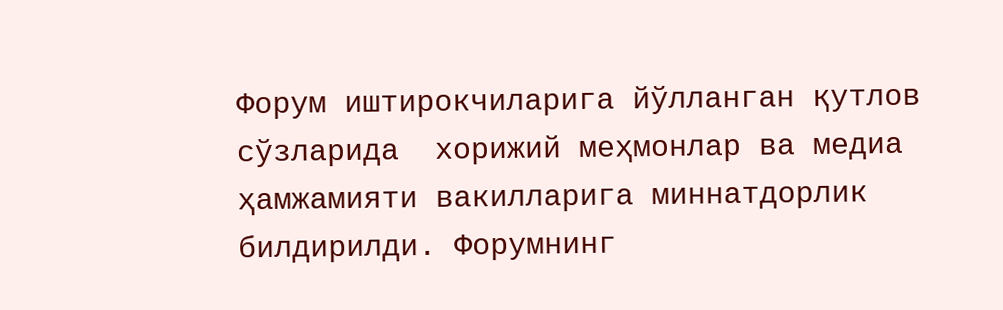Форум иштирокчиларига йўлланган қутлов сўзларида  хорижий меҳмонлар ва медиа ҳамжамияти вакилларига миннатдорлик билдирилди. Форумнинг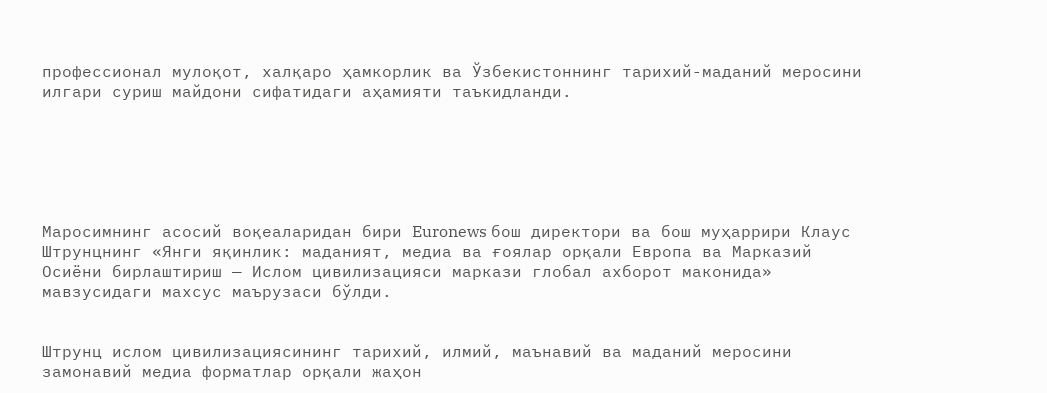профессионал мулоқот, халқаро ҳамкорлик ва Ўзбекистоннинг тарихий-маданий меросини илгари суриш майдони сифатидаги аҳамияти таъкидланди.






Маросимнинг асосий воқеаларидан бири Euronews бош директори ва бош муҳаррири Клаус Штрунцнинг «Янги яқинлик: маданият, медиа ва ғоялар орқали Европа ва Марказий Осиёни бирлаштириш — Ислом цивилизацияси маркази глобал ахборот маконида» мавзусидаги махсус маърузаси бўлди.


Штрунц ислом цивилизациясининг тарихий, илмий, маънавий ва маданий меросини замонавий медиа форматлар орқали жаҳон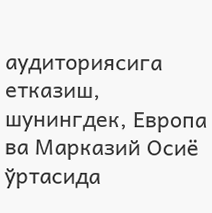аудиториясига етказиш, шунингдек, Европа ва Марказий Осиё ўртасида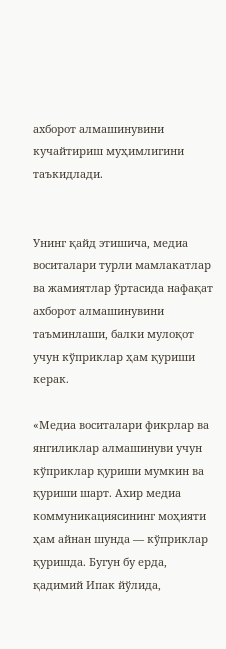ахборот алмашинувини кучайтириш муҳимлигини таъкидлади.


Унинг қайд этишича, медиа воситалари турли мамлакатлар ва жамиятлар ўртасида нафақат ахборот алмашинувини таъминлаши, балки мулоқот учун кўприклар ҳам қуриши керак.

«Медиа воситалари фикрлар ва янгиликлар алмашинуви учун кўприклар қуриши мумкин ва қуриши шарт. Ахир медиа коммуникациясининг моҳияти ҳам айнан шунда — кўприклар қуришда. Бугун бу ерда, қадимий Ипак йўлида,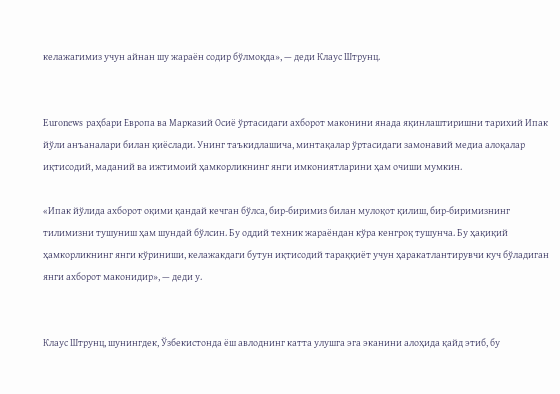келажагимиз учун айнан шу жараён содир бўлмоқда», — деди Клаус Штрунц.


Euronews раҳбари Европа ва Марказий Осиё ўртасидаги ахборот маконини янада яқинлаштиришни тарихий Ипак йўли анъаналари билан қиёслади. Унинг таъкидлашича, минтақалар ўртасидаги замонавий медиа алоқалар иқтисодий, маданий ва ижтимоий ҳамкорликнинг янги имкониятларини ҳам очиши мумкин.

«Ипак йўлида ахборот оқими қандай кечган бўлса, бир-биримиз билан мулоқот қилиш, бир-биримизнинг тилимизни тушуниш ҳам шундай бўлсин. Бу оддий техник жараёндан кўра кенгроқ тушунча. Бу ҳақиқий ҳамкорликнинг янги кўриниши, келажакдаги бутун иқтисодий тараққиёт учун ҳаракатлантирувчи куч бўладиган янги ахборот маконидир», — деди у.


Клаус Штрунц, шунингдек, Ўзбекистонда ёш авлоднинг катта улушга эга эканини алоҳида қайд этиб, бу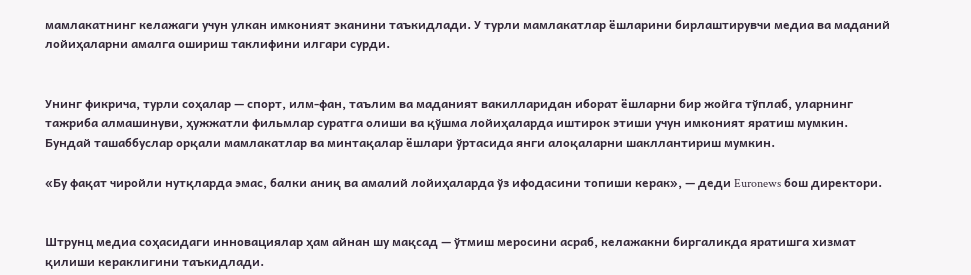мамлакатнинг келажаги учун улкан имконият эканини таъкидлади. У турли мамлакатлар ёшларини бирлаштирувчи медиа ва маданий лойиҳаларни амалга ошириш таклифини илгари сурди.


Унинг фикрича, турли соҳалар — спорт, илм-фан, таълим ва маданият вакилларидан иборат ёшларни бир жойга тўплаб, уларнинг тажриба алмашинуви, ҳужжатли фильмлар суратга олиши ва қўшма лойиҳаларда иштирок этиши учун имконият яратиш мумкин. Бундай ташаббуслар орқали мамлакатлар ва минтақалар ёшлари ўртасида янги алоқаларни шакллантириш мумкин.

«Бу фақат чиройли нутқларда эмас, балки аниқ ва амалий лойиҳаларда ўз ифодасини топиши керак», — деди Euronews бош директори.


Штрунц медиа соҳасидаги инновациялар ҳам айнан шу мақсад — ўтмиш меросини асраб, келажакни биргаликда яратишга хизмат қилиши кераклигини таъкидлади.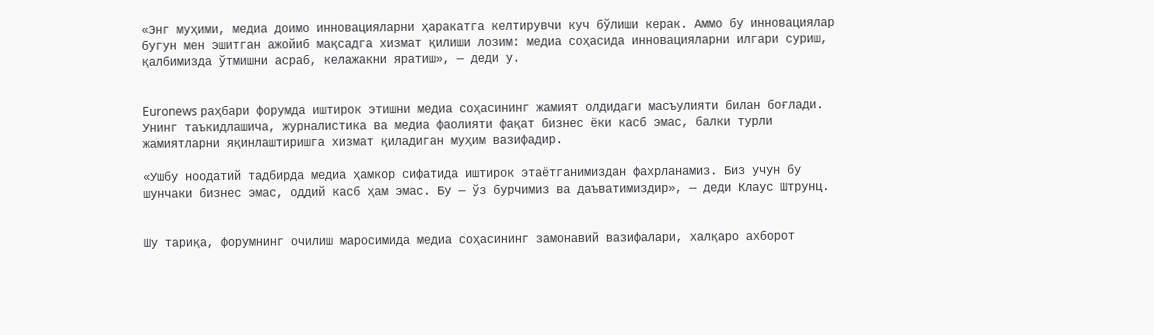«Энг муҳими, медиа доимо инновацияларни ҳаракатга келтирувчи куч бўлиши керак. Аммо бу инновациялар бугун мен эшитган ажойиб мақсадга хизмат қилиши лозим: медиа соҳасида инновацияларни илгари суриш, қалбимизда ўтмишни асраб, келажакни яратиш», — деди у.


Euronews раҳбари форумда иштирок этишни медиа соҳасининг жамият олдидаги масъулияти билан боғлади. Унинг таъкидлашича, журналистика ва медиа фаолияти фақат бизнес ёки касб эмас, балки турли жамиятларни яқинлаштиришга хизмат қиладиган муҳим вазифадир.

«Ушбу ноодатий тадбирда медиа ҳамкор сифатида иштирок этаётганимиздан фахрланамиз. Биз учун бу шунчаки бизнес эмас, оддий касб ҳам эмас. Бу — ўз бурчимиз ва даъватимиздир», — деди Клаус Штрунц.


Шу тариқа, форумнинг очилиш маросимида медиа соҳасининг замонавий вазифалари, халқаро ахборот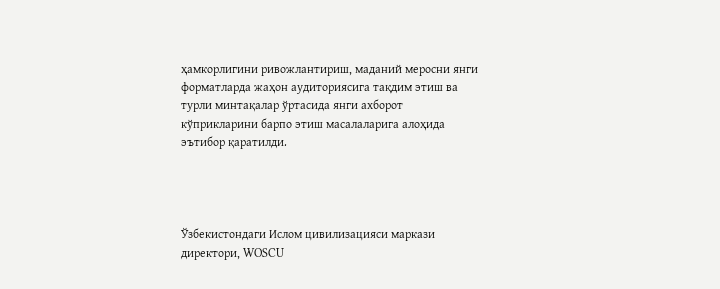ҳамкорлигини ривожлантириш, маданий меросни янги форматларда жаҳон аудиториясига тақдим этиш ва турли минтақалар ўртасида янги ахборот кўприкларини барпо этиш масалаларига алоҳида эътибор қаратилди.




Ўзбекистондаги Ислом цивилизацияси маркази директори, WOSCU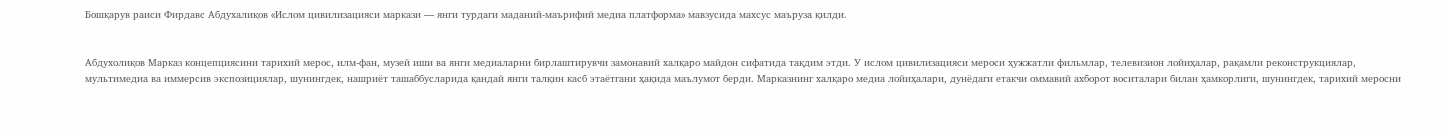Бошқарув раиси Фирдавс Абдухалиқов «Ислом цивилизацияси маркази — янги турдаги маданий-маърифий медиа платформа» мавзусида махсус маъруза қилди.


Абдухолиқов Марказ концепциясини тарихий мерос, илм-фан, музей иши ва янги медиаларни бирлаштирувчи замонавий халқаро майдон сифатида тақдим этди. У ислом цивилизацияси мероси ҳужжатли фильмлар, телевизион лойиҳалар, рақамли реконструкциялар, мультимедиа ва иммерсив экспозициялар, шунингдек, нашриёт ташаббусларида қандай янги талқин касб этаётгани ҳақида маълумот берди. Марказнинг халқаро медиа лойиҳалари, дунёдаги етакчи оммавий ахборот воситалари билан ҳамкорлиги, шунингдек, тарихий меросни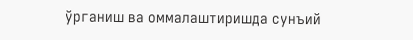ўрганиш ва оммалаштиришда сунъий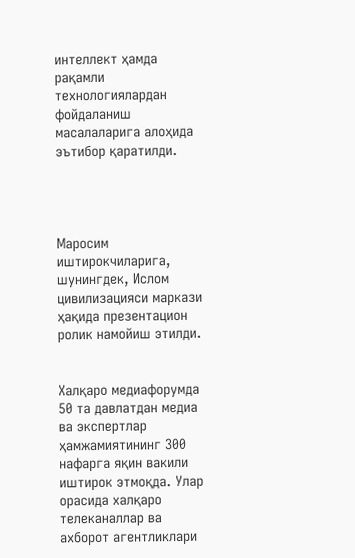интеллект ҳамда рақамли технологиялардан фойдаланиш масалаларига алоҳида эътибор қаратилди.




Маросим иштирокчиларига, шунингдек, Ислом цивилизацияси маркази ҳақида презентацион ролик намойиш этилди.


Халқаро медиафорумда 50 та давлатдан медиа ва экспертлар ҳамжамиятининг 300 нафарга яқин вакили иштирок этмоқда. Улар орасида халқаро телеканаллар ва ахборот агентликлари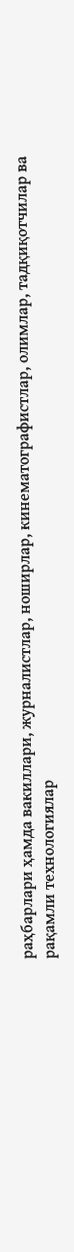раҳбарлари ҳамда вакиллари, журналистлар, ноширлар, кинематографистлар, олимлар, тадқиқотчилар ва рақамли технологиялар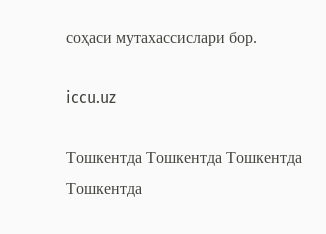соҳаси мутахассислари бор.

iccu.uz

Тошкентда Тошкентда Тошкентда Тошкентда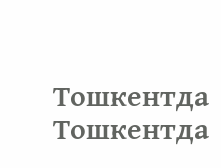Тошкентда Тошкентда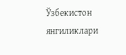Ўзбекистон янгиликлари